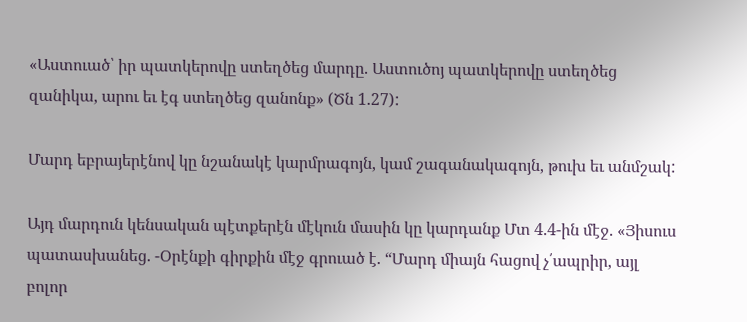«Աստուած՝ իր պատկերովը ստեղծեց մարդը. Աստուծոյ պատկերովը ստեղծեց զանիկա, արու եւ էգ ստեղծեց զանոնք» (Ծն 1.27):

Մարդ եբրայերէնով կը նշանակէ կարմրագոյն, կամ շագանակագոյն, թուխ եւ անմշակ:

Այդ մարդուն կենսական պէտքերէն մէկուն մասին կը կարդանք Մտ 4.4-ին մէջ. «Յիսուս պատասխանեց. -Օրէնքի գիրքին մէջ գրուած է. “Մարդ միայն հացով չ՛ապրիր, այլ բոլոր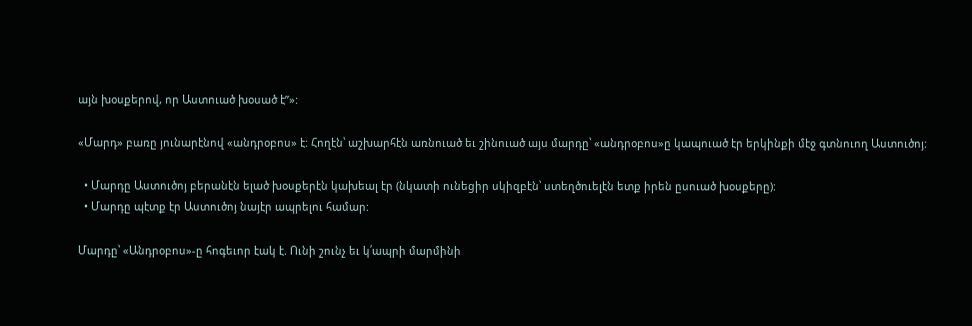այն խօսքերով, որ Աստուած խօսած է”»:

«Մարդ» բառը յունարէնով «անդրօբոս» է: Հողէն՝ աշխարհէն առնուած եւ շինուած այս մարդը՝ «անդրօբոս»ը կապուած էր երկինքի մէջ գտնուող Աստուծոյ:

  • Մարդը Աստուծոյ բերանէն ելած խօսքերէն կախեալ էր (նկատի ունեցիր սկիզբէն՝ ստեղծուելէն ետք իրեն ըսուած խօսքերը):
  • Մարդը պէտք էր Աստուծոյ նայէր ապրելու համար:

Մարդը՝ «Անդրօբոս»-ը հոգեւոր էակ է. Ունի շունչ եւ կ՛ապրի մարմինի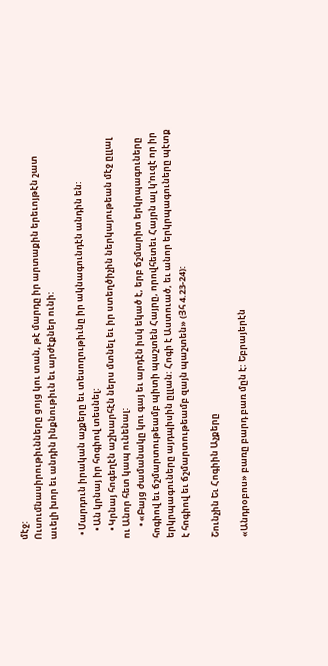մէջ:
Ուսումնասիրութիւնները ցոյց կու տան, թէ մարդը իր արտաքին երեւոյթէն շատ աւելի խոր եւ անդին ինքնութիւն եւ արժէքներ ունի:

  • Մարդուն իրական աչքերը եւ տեսողութիւնը իր ակնագունդէն անդին են:
    • Ան կրնայ իր հոգիով տեսնել:
    • Կրնայ հոգեղէն աշխարհէն ներս մտնել եւ իր ստեղծիչին ներկայութեան մէջ ըլլալ ու Անոր հետ կապ ունենալ:
      • «Բայց ժամանակը կու գայ եւ արդէն իսկ եկած է, երբ ճշմարիտ երկրպագուները հոգիով եւ ճշմարտութեամբ պիտի պաշտեն Հայրը, որովհետեւ Հայրն ալ կ’ուզէ որ իր երկրպագուները այդպիսին ըլլան: Հոգի է Աստուած, եւ անոր երկրպագուները պէտք է հոգիով եւ ճշմարտութեամբ զայն պաշտեն» (Յհ 4.23-24):

Շունչին Եւ Հոգիին Աչքերը

«Անդրօբոս» բառը բարդ բառ մըն է: Եբրայերէն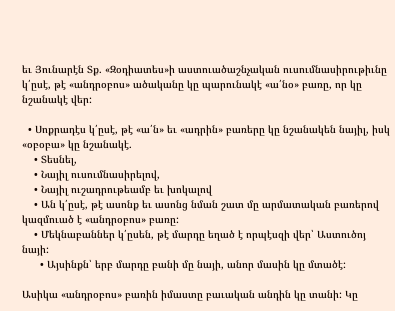եւ Յունարէն Տք. «Զօդիատես»ի աստուածաշնչական ուսումնասիրութիւնը կ՛ըսէ, թէ «անդրօբոս» ածականը կը պարունակէ «ա՛նօ» բառը, որ կը նշանակէ վեր:

  • Սոքրադէս կ՛ըսէ, թէ «ա՛ն» եւ «ադրին» բառերը կը նշանակեն նայիլ, իսկ «օբօբա» կը նշանակէ.
    • Տեսնել,
    • Նայիլ ուսումնասիրելով,
    • Նայիլ ուշադրութեամբ եւ խոկալով
    • Ան կ՛ըսէ, թէ ասոնք եւ ասոնց նման շատ մը արմատական բառերով կազմուած է «անդրօբոս» բառը:
    • Մեկնաբաններ կ՛ըսեն, թէ մարդը եղած է որպէսզի վեր՝ Աստուծոյ նայի:
      • Այսինքն՝ երբ մարդը բանի մը նայի, անոր մասին կը մտածէ:

Ասիկա «անդրօբոս» բառին իմաստը բաւական անդին կը տանի: Կը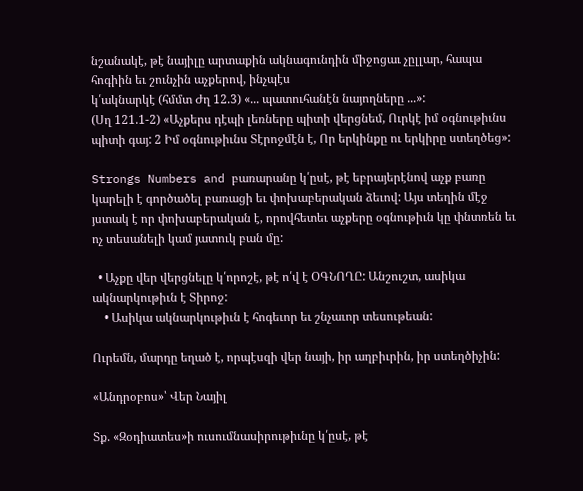նշանակէ, թէ նայիլը արտաքին ակնագունդին միջոցաւ չըլլար, հապա հոգիին եւ շունչին աչքերով, ինչպէս
կ՛ակնարկէ (հմմտ Ժղ 12.3) «... պատուհանէն նայողները ...»:
(Սղ 121.1-2) «Աչքերս դէպի լեռները պիտի վերցնեմ, Ուրկէ իմ օգնութիւնս պիտի գայ: 2 Իմ օգնութիւնս Տէրոջմէն է, Որ երկինքը ու երկիրը ստեղծեց»:

Strongs Numbers and բառարանը կ՛ըսէ, թէ եբրայերէնով աչք բառը կարելի է գործածել բառացի եւ փոխաբերական ձեւով: Այս տեղին մէջ յստակ է որ փոխաբերական է, որովհետեւ աչքերը օգնութիւն կը փնտռեն եւ ոչ տեսանելի կամ յատուկ բան մը:

  • Աչքը վեր վերցնելը կ՛որոշէ, թէ ո՛վ է ՕԳՆՈՂԸ: Անշուշտ, ասիկա ակնարկութիւն է Տիրոջ:
    • Ասիկա ակնարկութիւն է հոգեւոր եւ շնչաւոր տեսութեան:

Ուրեմն, մարդը եղած է, որպէսզի վեր նայի, իր աղբիւրին, իր ստեղծիչին:

«Անդրօբոս»՝ Վեր Նայիլ

Տք. «Զօդիատես»ի ուսումնասիրութիւնը կ՛ըսէ, թէ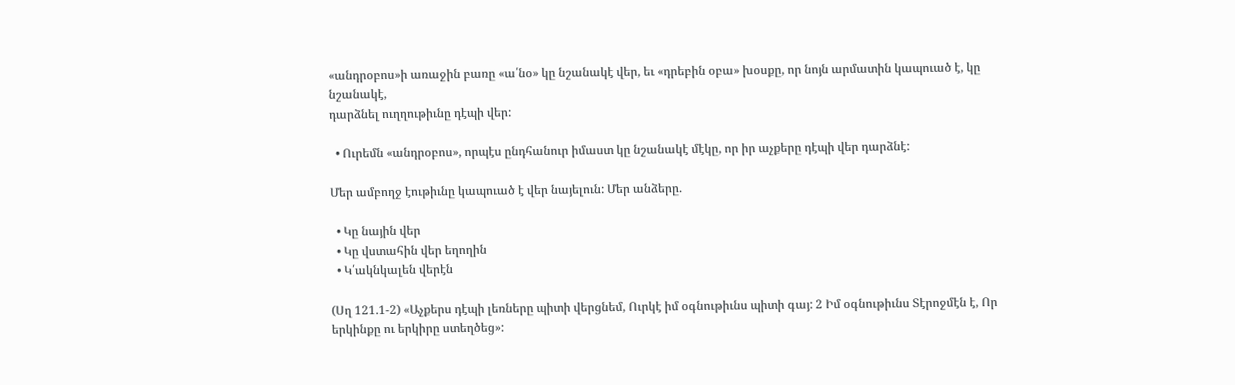«անդրօբոս»ի առաջին բառը «ա՛նօ» կը նշանակէ վեր, եւ «դրեբին օբա» խօսքը, որ նոյն արմատին կապուած է, կը նշանակէ,
դարձնել ուղղութիւնը դէպի վեր:

  • Ուրեմն «անդրօբոս», որպէս ընդհանուր իմաստ կը նշանակէ մէկը, որ իր աչքերը դէպի վեր դարձնէ:

Մեր ամբողջ էութիւնը կապուած է վեր նայելուն: Մեր անձերը.

  • Կը նային վեր
  • Կը վստահին վեր եղողին
  • Կ՛ակնկալեն վերէն

(Սղ 121.1-2) «Աչքերս դէպի լեռները պիտի վերցնեմ, Ուրկէ իմ օգնութիւնս պիտի գայ: 2 Իմ օգնութիւնս Տէրոջմէն է, Որ երկինքը ու երկիրը ստեղծեց»: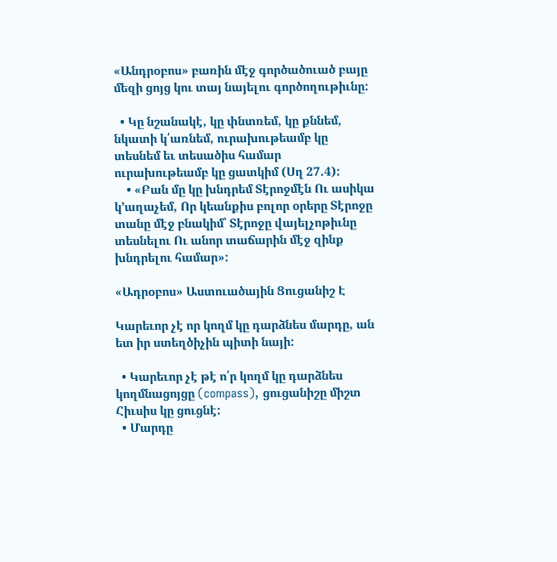«Անդրօբոս» բառին մէջ գործածուած բայը մեզի ցոյց կու տայ նայելու գործողութիւնը:

  • Կը նշանակէ, կը փնտռեմ, կը քննեմ, նկատի կ՛առնեմ, ուրախութեամբ կը տեսնեմ եւ տեսածիս համար ուրախութեամբ կը ցատկիմ (Սղ 27.4):
    • «Բան մը կը խնդրեմ Տէրոջմէն Ու ասիկա կ’աղաչեմ, Որ կեանքիս բոլոր օրերը Տէրոջը տանը մէջ բնակիմ՝ Տէրոջը վայելչոթիւնը տեսնելու Ու անոր տաճարին մէջ զինք խնդրելու համար»:

«Ադրօբոս» Աստուածային Ցուցանիշ Է

Կարեւոր չէ որ կողմ կը դարձնես մարդը, ան ետ իր ստեղծիչին պիտի նայի:

  • Կարեւոր չէ թէ ո՛ր կողմ կը դարձնես կողմնացոյցը (compass), ցուցանիշը միշտ Հիւսիս կը ցուցնէ:
  • Մարդը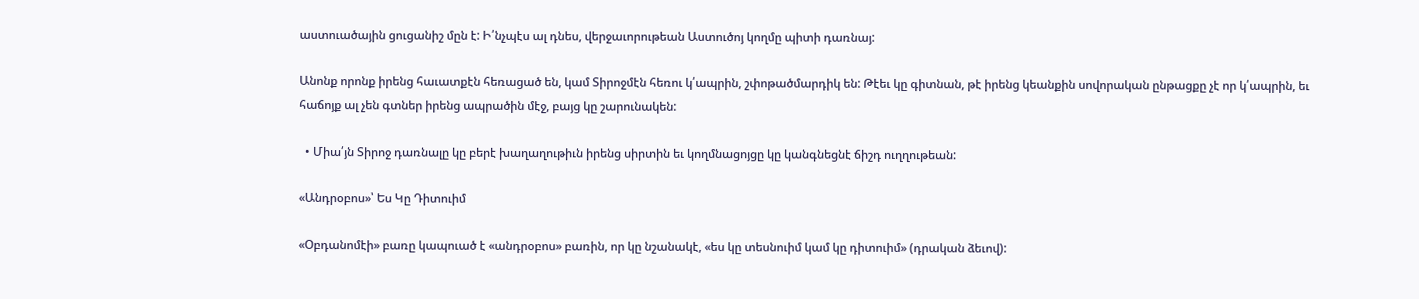աստուածային ցուցանիշ մըն է: Ի՛նչպէս ալ դնես, վերջաւորութեան Աստուծոյ կողմը պիտի դառնայ:

Անոնք որոնք իրենց հաւատքէն հեռացած են, կամ Տիրոջմէն հեռու կ՛ապրին, շփոթածմարդիկ են: Թէեւ կը գիտնան, թէ իրենց կեանքին սովորական ընթացքը չէ որ կ՛ապրին, եւ
հաճոյք ալ չեն գտներ իրենց ապրածին մէջ, բայց կը շարունակեն:

  • Միա՛յն Տիրոջ դառնալը կը բերէ խաղաղութիւն իրենց սիրտին եւ կողմնացոյցը կը կանգնեցնէ ճիշդ ուղղութեան:

«Անդրօբոս»՝ Ես Կը Դիտուիմ

«Օբդանոմէի» բառը կապուած է «անդրօբոս» բառին, որ կը նշանակէ, «ես կը տեսնուիմ կամ կը դիտուիմ» (դրական ձեւով):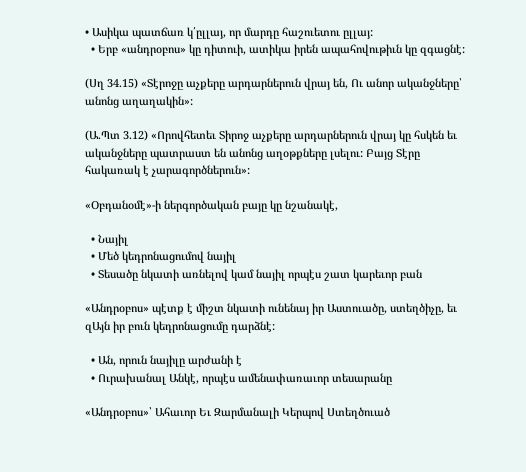• Ասիկա պատճառ կ՛ըլլայ, որ մարդը հաշուետու ըլլայ:
  • Երբ «անդրօբոս» կը դիտուի, ատիկա իրեն ապահովութիւն կը զգացնէ:

(Սղ 34.15) «Տէրոջը աչքերը արդարներուն վրայ են, Ու անոր ականջները՝ անոնց աղաղակին»:

(Ա.Պտ 3.12) «Որովհետեւ Տիրոջ աչքերը արդարներուն վրայ կը հսկեն եւ ականջները պատրաստ են անոնց աղօթքները լսելու: Բայց Տէրը հակառակ է չարագործներուն»:

«Օբդանօմէ»-ի ներգործական բայը կը նշանակէ,

  • Նայիլ
  • Մեծ կեդրոնացումով նայիլ
  • Տեսածը նկատի առնելով կամ նայիլ որպէս շատ կարեւոր բան

«Անդրօբոս» պէտք է միշտ նկատի ունենայ իր Աստուածը, ստեղծիչը, եւ զԱյն իր բուն կեդրոնացումը դարձնէ:

  • Ան, որուն նայիլը արժանի է
  • Ուրախանալ Անկէ, որպէս ամենափառաւոր տեսարանը

«Անդրօբոս»՝ Ահաւոր Եւ Զարմանալի Կերպով Ստեղծուած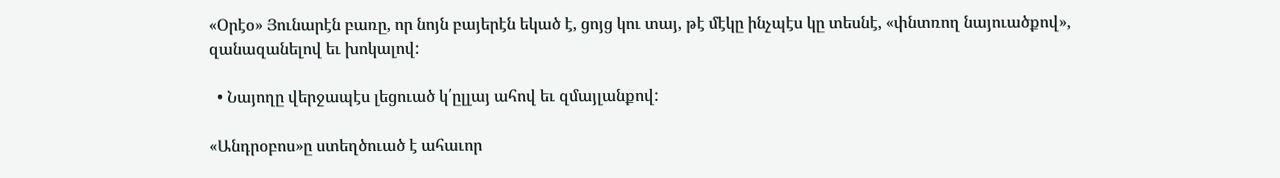«Օրէօ» Յունարէն բառը, որ նոյն բայերէն եկած է, ցոյց կու տայ, թէ մէկը ինչպէս կը տեսնէ, «փնտռող նայուածքով», զանազանելով եւ խոկալով:

  • Նայողը վերջապէս լեցուած կ՛ըլլայ ահով եւ զմայլանքով:

«Անդրօբոս»ը ստեղծուած է ահաւոր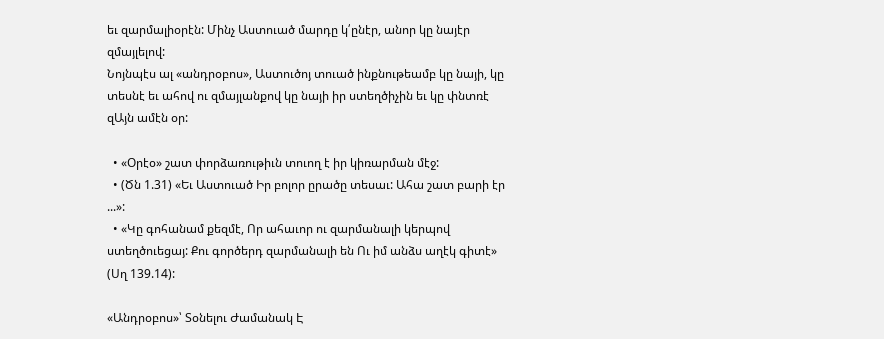եւ զարմալիօրէն: Մինչ Աստուած մարդը կ՛ընէր, անոր կը նայէր զմայլելով:
Նոյնպէս ալ «անդրօբոս», Աստուծոյ տուած ինքնութեամբ կը նայի, կը տեսնէ եւ ահով ու զմայլանքով կը նայի իր ստեղծիչին եւ կը փնտռէ զԱյն ամէն օր:

  • «Օրէօ» շատ փորձառութիւն տուող է իր կիռարման մէջ:
  • (Ծն 1.31) «Եւ Աստուած Իր բոլոր ըրածը տեսաւ: Ահա շատ բարի էր ...»:
  • «Կը գոհանամ քեզմէ, Որ ահաւոր ու զարմանալի կերպով ստեղծուեցայ: Քու գործերդ զարմանալի են Ու իմ անձս աղէկ գիտէ» (Սղ 139.14):

«Անդրօբոս»՝ Տօնելու Ժամանակ Է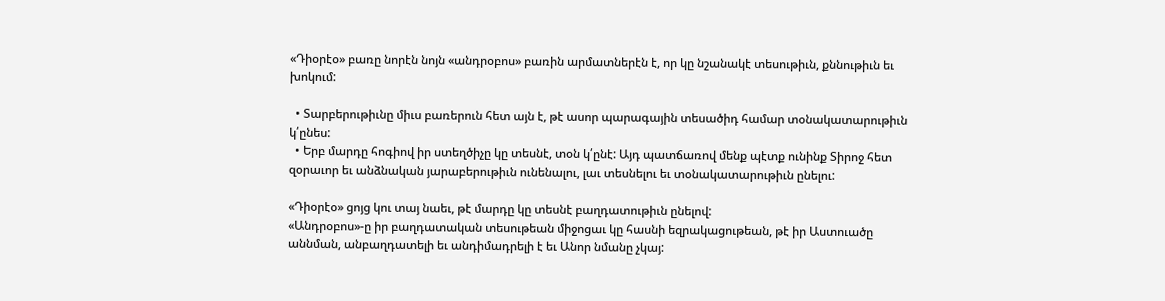«Դիօրէօ» բառը նորէն նոյն «անդրօբոս» բառին արմատներէն է, որ կը նշանակէ տեսութիւն, քննութիւն եւ խոկում:

  • Տարբերութիւնը միւս բառերուն հետ այն է, թէ ասոր պարագային տեսածիդ համար տօնակատարութիւն կ՛ընես:
  • Երբ մարդը հոգիով իր ստեղծիչը կը տեսնէ, տօն կ՛ընէ: Այդ պատճառով մենք պէտք ունինք Տիրոջ հետ զօրաւոր եւ անձնական յարաբերութիւն ունենալու, լաւ տեսնելու եւ տօնակատարութիւն ընելու:

«Դիօրէօ» ցոյց կու տայ նաեւ, թէ մարդը կը տեսնէ բաղդատութիւն ընելով:
«Անդրօբոս»-ը իր բաղդատական տեսութեան միջոցաւ կը հասնի եզրակացութեան, թէ իր Աստուածը աննման, անբաղդատելի եւ անդիմադրելի է եւ Անոր նմանը չկայ: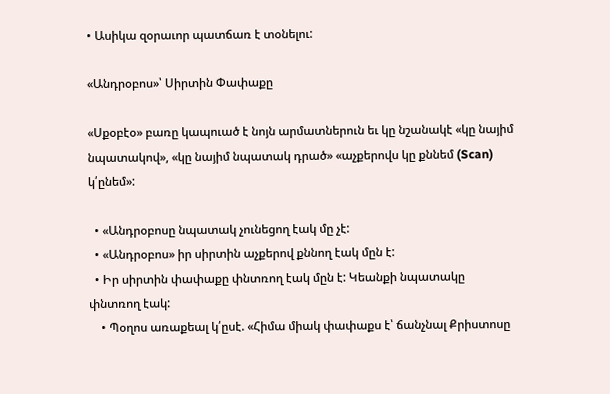• Ասիկա զօրաւոր պատճառ է տօնելու:

«Անդրօբոս»՝ Սիրտին Փափաքը

«Սքօբէօ» բառը կապուած է նոյն արմատներուն եւ կը նշանակէ «կը նայիմ նպատակով», «կը նայիմ նպատակ դրած» «աչքերովս կը քննեմ (Scan) կ՛ընեմ»:

  • «Անդրօբոսը նպատակ չունեցող էակ մը չէ:
  • «Անդրօբոս» իր սիրտին աչքերով քննող էակ մըն է:
  • Իր սիրտին փափաքը փնտռող էակ մըն է: Կեանքի նպատակը փնտռող էակ:
    • Պօղոս առաքեալ կ՛ըսէ. «Հիմա միակ փափաքս է՝ ճանչնալ Քրիստոսը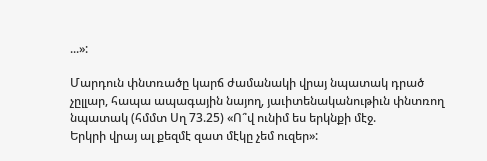...»:

Մարդուն փնտռածը կարճ ժամանակի վրայ նպատակ դրած չըլլար, հապա ապագային նայող, յաւիտենականութիւն փնտռող նպատակ (հմմտ Սղ 73.25) «Ո՞վ ունիմ ես երկնքի մէջ.
Երկրի վրայ ալ քեզմէ զատ մէկը չեմ ուզեր»: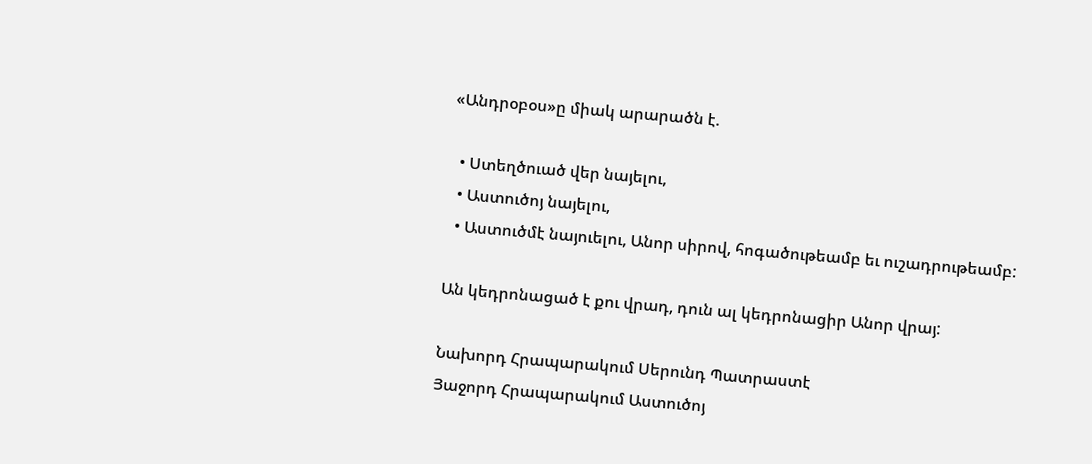«Անդրօբօս»ը միակ արարածն է.

  • Ստեղծուած վեր նայելու,
  • Աստուծոյ նայելու,
  • Աստուծմէ նայուելու, Անոր սիրով, հոգածութեամբ եւ ուշադրութեամբ:

Ան կեդրոնացած է քու վրադ, դուն ալ կեդրոնացիր Անոր վրայ:

Նախորդ Հրապարակում Սերունդ Պատրաստէ
Յաջորդ Հրապարակում Աստուծոյ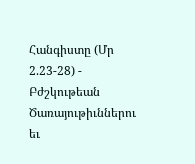Հանգիստը (Մր 2.23-28) - Բժշկութեան Ծառայութիւններու եւ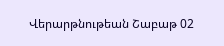Վերարթնութեան Շաբաթ 02